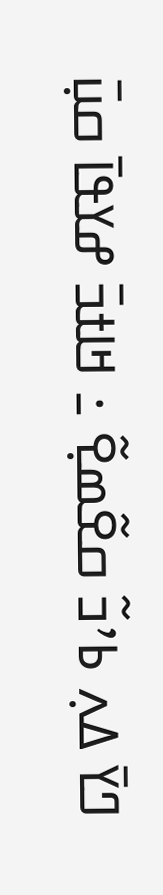ߣߌ߫ ߡߍ߲ ߕߴߏ߬ ߛߐ߬ߘߐ߲߬ ߸ ߞߊߙߏ߫ ߝߌߟߊ߫ ߛߎ߲߫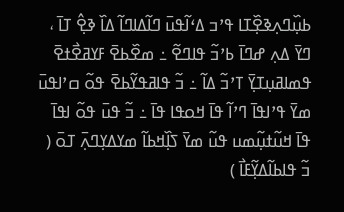ߕߎ߲߰ߣߍ߲ߢߐ߲߰ߠߊ ߟߴߏ ߡߵߊ߬ߟߎ߫ ߣߊ߬ߡߊߣߊ߬ ߡߊ߰ ߢߐ߲߮ ߠߊ߫ ، ߣߌ߫ ߡߍ߲ ߝߣߊ߫ ߕߴߏ߬ ߟߊߣߐ߬ ߸ ߘߐ߰ߕߐ߫ ߓߌߥߐ߯ߙߐ߫ ߟߘߊߥߎ߲ߠߌ߲߫ ߠߴߏ߬ ߡߊ߬ ߸ ߏ߬ ߟߊߥߟߌ߬ߕߐ߫ ߟߋ߬ ߛߴߊߟߎ߫ ߘߌ߫ ߟߴߊߟߊ߫ ߣߴߊ߬ ߟߊ߫ ߞߋߟߊ ߟߊ߫ ߸ ߏ߬ ߟߎ߫ ߟߋ߬ ߊߟߊ߫ ߟߊ߫ ߞߎ߬ߙߎ߲߬ߘߎ ߟߎ߬ ߘߌ߫ ߖߊ߲߰ߞߕߊ߬ ߘߌߡߌ߲ߣߍ߲߫ ߠߋ߫ ( ߏ߬ ߟߊߕߊ߬ߡߌ߲߬ߓߊ߯ )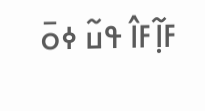ߓߊ߲߬ߓߊ߮ ߟߎ߬ ߦߋ߫